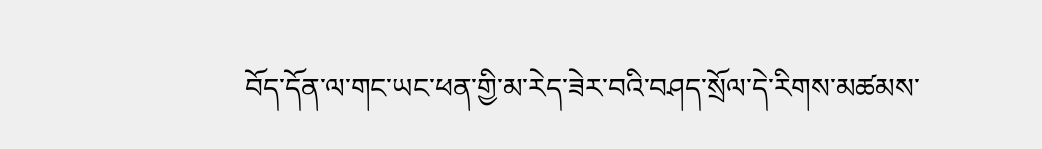བོད་དོན་ལ་གང་ཡང་ཕན་གྱི་མ་རེད་ཟེར་བའི་བཤད་སྲོལ་དེ་རིགས་མཚམས་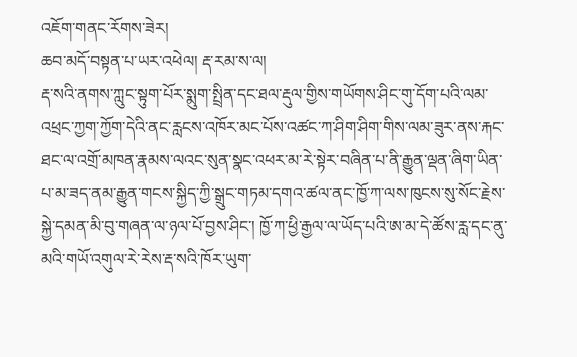འཇོག་གནང་རོགས་ཟེར།
ཆབ་མདོ་བསྟན་པ་ཡར་འཕེལ། རྡ་རམ་ས་ལ།
རྡ་སའི་ནགས་ཀླུང་སྟུག་པོར་སྨུག་སྤྲིན་དང་ཐལ་རྡུལ་གྱིས་གཡོགས་ཤིང་གུ་དོག་པའི་ལམ་འཕྲང་ཀྱག་ཀྱོག་དེའི་ནང་རླངས་འཁོར་མང་པོས་འཚང་ཀ་ཤིག་ཤིག་གིས་ལམ་ཟུར་ནས་རྐང་ཐང་ལ་འགྲོ་མཁན་རྣམས་ལའང་སུན་སྣང་འཕར་མ་རེ་སྟེར་བཞིན་པ་ནི་རྒྱུན་ལྡན་ཞིག་ཡིན་པ་མ་ཟད་ནམ་རྒྱུན་གངས་སྐྱིད་ཀྱི་སྒྲུང་གཏམ་དགའ་ཚལ་ནང་ཁྱོ་ཀ་ལས་ཁུངས་སུ་སོང་རྗེས་སྐྱེ་དམན་མི་བུ་གཞན་ལ་ཉལ་པོ་བྱས་ཤིང་། ཁྱོ་ཀ་ཕྱི་རྒྱལ་ལ་ཡོད་པའི་ཨ་མ་དེ་ཚོས་རླ་དང་ནུ་མའི་གཡོ་འགུལ་རེ་རེས་རྡ་སའི་ཁོར་ཡུག་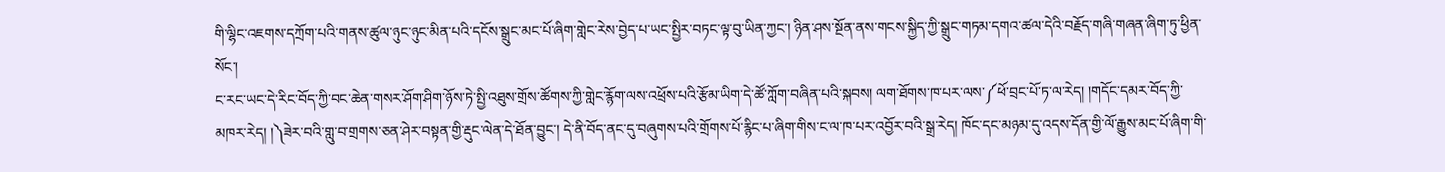གི་ལྷིང་འཇགས་དཀྲོག་པའི་གནས་ཚུལ་ཉུང་ཉུང་མིན་པའི་དངོས་སྒྲུང་མང་པོ་ཞིག་གླེང་རེས་བྱེད་པ་ཡང་སྤྱིར་བཏང་ལྟ་བུ་ཡིན་ཀྱང་། ཉིན་ཤས་སྔོན་ནས་གངས་སྐྱིད་ཀྱི་སྒྲུང་གཏམ་དགའ་ཚལ་དེའི་བརྗོད་གཞི་གཞན་ཞིག་ཏུ་ཕྱིན་སོང་།
ང་རང་ཡང་དེ་རིང་བོད་ཀྱི་བང་ཆེན་གསར་ཤོག་ཤིག་ཉོས་ཏེ་སྤྱི་འཐུས་གྲོས་ཚོགས་ཀྱི་གླེང་རྙོག་ལས་འཕྲོས་པའི་རྩོམ་ཡིག་དེ་ཚོ་ཀློག་བཞིན་པའི་སྐབས། ལག་ཐོགས་ཁ་པར་ལས་༼ཕོ་བྲང་པོ་ཏ་ལ་རེད། །གདོང་དམར་བོད་ཀྱི་མཁར་རེད། །༽ཟེར་བའི་གླུ་བ་གྲགས་ཅན་ཤེར་བསྟན་གྱི་རྡུང་ལེན་དེ་ཐོན་བྱུང་། དེ་ནི་བོད་ནང་དུ་བཞུགས་པའི་གྲོགས་པོ་རྙིང་པ་ཞིག་གིས་ང་ལ་ཁ་པར་འབྱོར་བའི་སྒྲ་རེད། ཁོང་དང་མཉམ་དུ་འདས་དོན་གྱི་ལོ་རྒྱུས་མང་པོ་ཞིག་གི་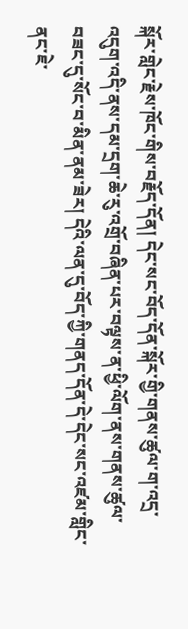སྐོར་གླེང་རྗེས་ཁོང་གིས་བརྗོད་དོན། དེང་སང་བོད་དོན་སྐོར་གྱི་གནས་ཚུལ་ག་འདྲ་འདུག་འདི་ནས་དམ་དྲག་ཆེ་རུ་འགྲོ་བཞིན་པར་བལྟས་ན་ཕྱི་ལོག་ནས་གནས་ཚུལ་བཟང་དུ་སོང་བ་མིན་ནམ་ཟེར། དེའི་ལན་དུ་བོད་ཀྱི་གནད་དོན་དེ་དེང་སང་འཛམ་གླིང་ནང་ཇེ་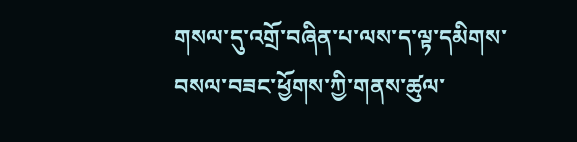གསལ་དུ་འགྲོ་བཞིན་པ་ལས་ད་ལྟ་དམིགས་བསལ་བཟང་ཕྱོགས་ཀྱི་གནས་ཚུལ་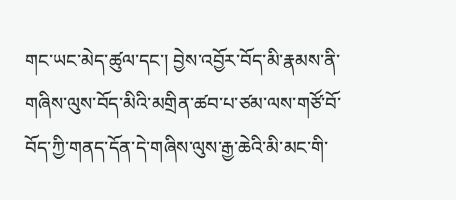གང་ཡང་མེད་ཚུལ་དང་། བྱེས་འབྱོར་བོད་མི་རྣམས་ནི་གཞིས་ལུས་བོད་མིའི་མགྲིན་ཚབ་པ་ཙམ་ལས་གཙོ་བོ་བོད་ཀྱི་གནད་དོན་དེ་གཞིས་ལུས་རྒྱ་ཆེའི་མི་མང་གི་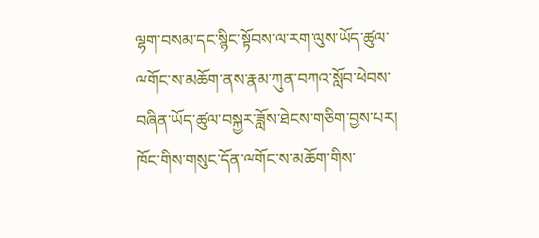ལྷག་བསམ་དང་སྙིང་སྟོབས་ལ་རག་ལུས་ཡོད་ཚུལ་ྋགོང་ས་མཆོག་ནས་རྣམ་ཀུན་བཀའ་སློབ་ཕེབས་བཞིན་ཡོད་ཚུལ་བསྐྱར་ཟློས་ཐེངས་གཅིག་བྱས་པར། ཁོང་གིས་གསུང་དོན་ྋགོང་ས་མཆོག་གིས་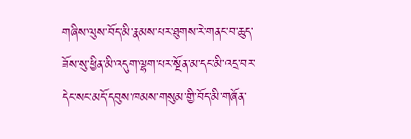གཞིས་ལུས་བོད་མི་རྣམས་པར་ཐུགས་རེ་གནང་བ་ཆུད་ཟོས་སུ་ཕྱིན་མི་འདུག་ལྷག་པར་སྔོན་མ་དང་མི་འདྲ་བར་དེང་སང་མདོ་དབུས་ཁམས་གསུམ་གྱི་བོད་མི་གཞོན་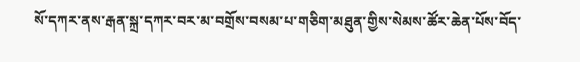སོ་དཀར་ནས་རྒན་སྐྲ་དཀར་བར་མ་བགྲོས་བསམ་པ་གཅིག་མཐུན་གྱིས་སེམས་ཚོར་ཆེན་པོས་བོད་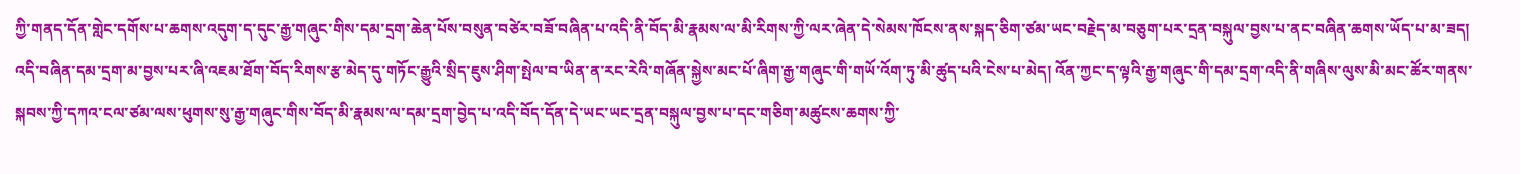ཀྱི་གནད་དོན་གླེང་དགོས་པ་ཆགས་འདུག་ད་དུང་རྒྱ་གཞུང་གིས་དམ་དྲག་ཆེན་པོས་བསུན་བཙེར་བཟོ་བཞིན་པ་འདི་ནི་བོད་མི་རྣམས་ལ་མི་རིགས་ཀྱི་ལར་ཞེན་དེ་སེམས་ཁོངས་ནས་སྐད་ཅིག་ཙམ་ཡང་བརྗེད་མ་བཅུག་པར་དྲན་བསྐུལ་བྱས་པ་ནང་བཞིན་ཆགས་ཡོད་པ་མ་ཟད། འདི་བཞིན་དམ་དྲག་མ་བྱས་པར་ཞི་འཇམ་ཐོག་བོད་རིགས་རྩ་མེད་དུ་གཏོང་རྒྱུའི་སྲིད་ཇུས་ཤིག་སྤེལ་བ་ཡིན་ན་རང་རེའི་གཞོན་སྐྱེས་མང་པོ་ཞིག་རྒྱ་གཞུང་གི་གཡོ་འོག་ཏུ་མི་ཚུད་པའི་ངེས་པ་མེད། འོན་ཀྱང་ད་ལྟའི་རྒྱ་གཞུང་གི་དམ་དྲག་འདི་ནི་གཞིས་ལུས་མི་མང་ཚོར་གནས་སྐབས་ཀྱི་དཀའ་ངལ་ཙམ་ལས་ཕུགས་སུ་རྒྱ་གཞུང་གིས་བོད་མི་རྣམས་ལ་དམ་དྲག་བྱེད་པ་འདི་བོད་དོན་དེ་ཡང་ཡང་དྲན་བསྐུལ་བྱས་པ་དང་གཅིག་མཚུངས་ཆགས་ཀྱི་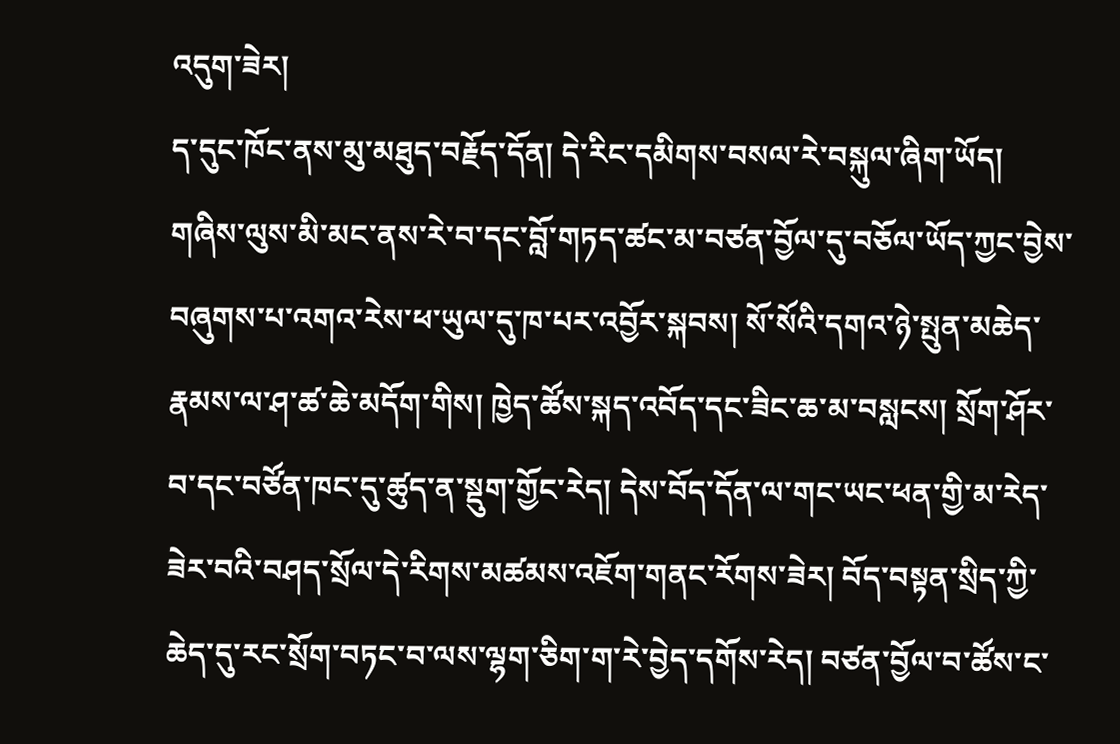འདུག་ཟེར།
ད་དུང་ཁོང་ནས་མུ་མཐུད་བརྗོད་དོན། དེ་རིང་དམིགས་བསལ་རེ་བསྐུལ་ཞིག་ཡོད། གཞིས་ལུས་མི་མང་ནས་རེ་བ་དང་བློ་གཏད་ཚང་མ་བཙན་བྱོལ་དུ་བཅོལ་ཡོད་ཀྱང་བྱེས་བཞུགས་པ་འགའ་རེས་ཕ་ཡུལ་དུ་ཁ་པར་འབྱོར་སྐབས། སོ་སོའི་དགའ་ཉེ་སྤུན་མཆེད་རྣམས་ལ་ཤ་ཚ་ཆེ་མདོག་གིས། ཁྱེད་ཚོས་སྐད་འབོད་དང་ཟིང་ཆ་མ་བསླངས། སྲོག་ཤོར་བ་དང་བཙོན་ཁང་དུ་ཚུད་ན་སྡུག་གྱོང་རེད། དེས་བོད་དོན་ལ་གང་ཡང་ཕན་གྱི་མ་རེད་ཟེར་བའི་བཤད་སྲོལ་དེ་རིགས་མཚམས་འཇོག་གནང་རོགས་ཟེར། བོད་བསྟན་སྲིད་ཀྱི་ཆེད་དུ་རང་སྲོག་བཏང་བ་ལས་ལྷག་ཅིག་ག་རེ་བྱེད་དགོས་རེད། བཙན་བྱོལ་བ་ཚོས་ང་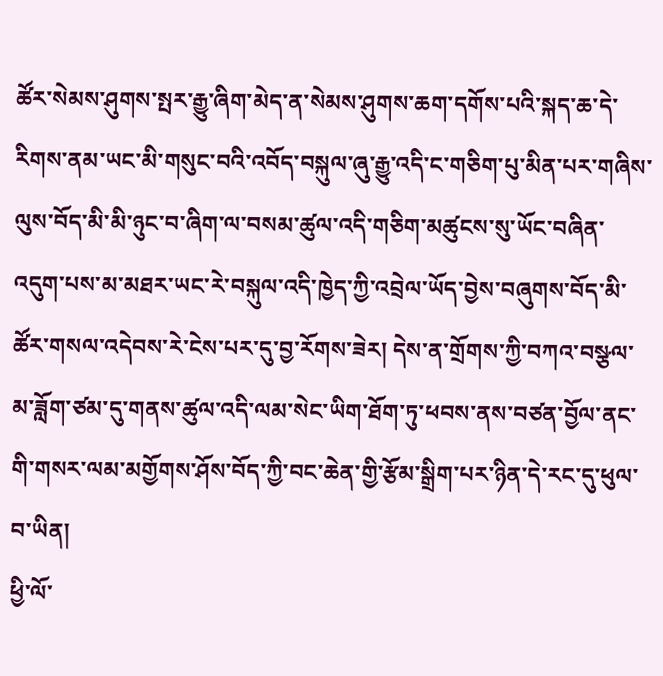ཚོར་སེམས་ཤུགས་སྤར་རྒྱུ་ཞིག་མེད་ན་སེམས་ཤུགས་ཆག་དགོས་པའི་སྐད་ཆ་དེ་རིགས་ནམ་ཡང་མི་གསུང་བའི་འབོད་བསྐུལ་ཞུ་རྒྱུ་འདི་ང་གཅིག་པུ་མིན་པར་གཞིས་ལུས་བོད་མི་མི་ཉུང་བ་ཞིག་ལ་བསམ་ཚུལ་འདི་གཅིག་མཚུངས་སུ་ཡོང་བཞིན་འདུག་པས་མ་མཐར་ཡང་རེ་བསྐུལ་འདི་ཁྱེད་ཀྱི་འབྲེལ་ཡོད་བྱེས་བཞུགས་བོད་མི་ཚོར་གསལ་འདེབས་རེ་ངེས་པར་དུ་བྱ་རོགས་ཟེར། དེས་ན་གྲོགས་ཀྱི་བཀའ་བསྩལ་མ་ཟློག་ཙམ་དུ་གནས་ཚུལ་འདི་ལམ་སེང་ཡིག་ཐོག་ཏུ་ཕབས་ནས་བཙན་བྱོལ་ནང་གི་གསར་ལམ་མགྱོགས་ཤོས་བོད་ཀྱི་བང་ཆེན་གྱི་རྩོམ་སྒྲིག་པར་ཉིན་དེ་རང་དུ་ཕུལ་བ་ཡིན།
ཕྱི་ལོ་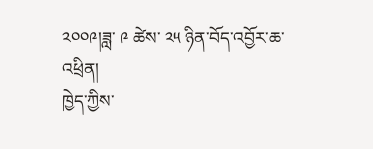༢༠༠༩།ཟླ་ ༩ ཚེས་ ༢༥ ཉིན་བོད་འབྱོར་ཆ་འཕྲིན།
ཁྱེད་ཀྱིས་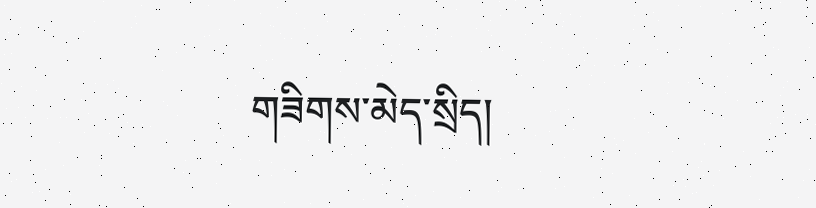གཟིགས་མེད་སྲིད།